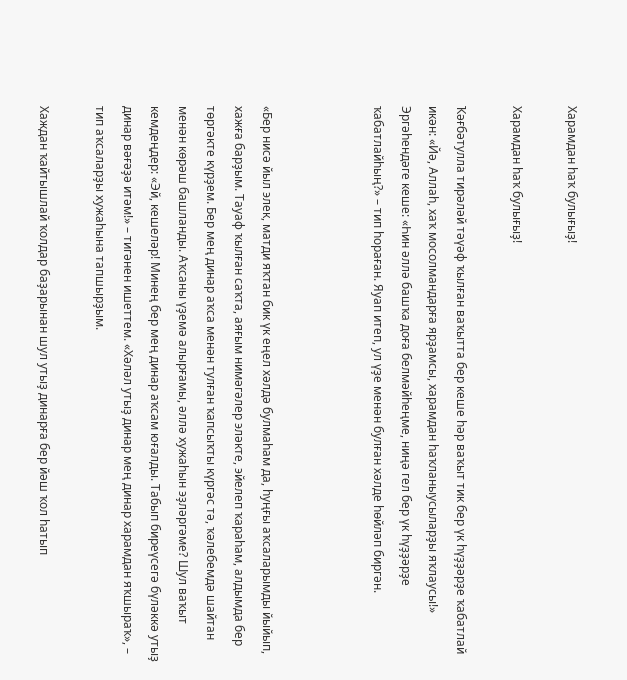Харамдан һаҡ булығыҙ!

Харамдан һаҡ булығыҙ!

Ҡәғбәтулла тирәләй тәүәф ҡылған ваҡытта бер кеше һәр ваҡыт тик бер үк һүҙҙәрҙе ҡабатлай икән: «Йә, Аллаһ, хаҡ мосолмандарға ярҙамсы, харамдан һаҡланыусыларҙы яҡлаусы!» Эргәһендәге кеше: «Һин әллә башҡа доға белмәйһеңме, ниңә гел бер үк һүҙҙәрҙе ҡабатлайһың?» – тип һораған. Яуап итеп, ул үҙе менән булған хәлде һөйләп биргән.



«Бер нисә йыл элек, матди яҡтан бик үк еңел хәлдә булмаһам да, һуңғы аҡсаларымды йыйып, хажға барҙым. Тауаф ҡылған саҡта, аяғым нимәгәлер эләкте, эйелеп ҡараһам, алдымда бер төргәкте күрҙем. Бер мең динар аҡса менән тулған ҡапсыҡты күргәс тә, ҡәлебемдә шайтан менән көрәш башланды. Аҡсаны үҙемә алырғамы, әллә хужаһын эҙләргәме? Шул ваҡыт кемдеңдер: «Эй, кешеләр! Минең бер мең динар аҡсам юғалды. Табып биреүсегә бүләккә утыҙ динар вәғәҙә итәм!» – тигәнен ишеттем. «Хәләл утыҙ динар мең динар харамдан яҡшыраҡ», – тип аҡсаларҙы хужаһына тапшырҙым.

Хаждан ҡайтышлай ҡолдар баҙарынан шул утыҙ динарға бер йәш ҡол һатып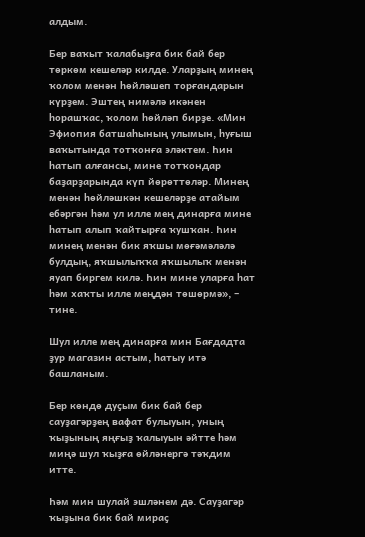алдым.

Бер ваҡыт ҡалабыҙға бик бай бер төркөм кешеләр килде. Уларҙың минең ҡолом менән һөйләшеп торғандарын күрҙем. Эштең нимәлә икәнен һорашҡас, ҡолом һөйләп бирҙе. «Мин Эфиопия батшаһының улымын, һуғыш ваҡытында тотҡонға эләктем. Һин һатып алғансы, мине тотҡондар баҙарҙарында күп йөрөттөләр. Минең менән һөйләшкән кешеләрҙе атайым ебәргән һәм ул илле мең динарға мине һатып алып ҡайтырға ҡушҡан. Һин минең менән бик яҡшы мөғәмәләлә булдың, яҡшылыҡҡа яҡшылыҡ менән яуап биргем килә. Һин мине уларға һат һәм хаҡты илле меңдән төшөрмә», – тине.

Шул илле мең динарға мин Бағдадта ҙур магазин астым, һатыу итә башланым.

Бер көндө дуҫым бик бай бер сауҙагәрҙең вафат булыуын, уның ҡыҙының яңғыҙ ҡалыуын әйтте һәм миңә шул ҡыҙға өйләнергә тәҡдим итте.

Һәм мин шулай эшләнем дә. Сауҙагәр ҡыҙына бик бай мираҫ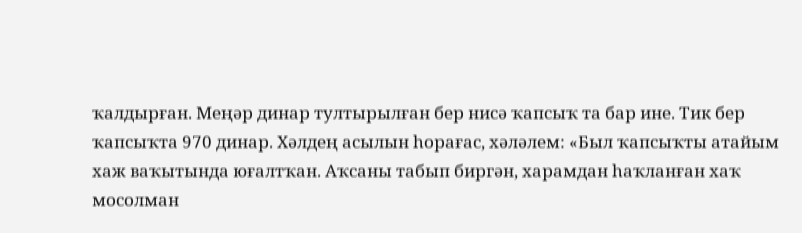ҡалдырған. Меңәр динар тултырылған бер нисә ҡапсыҡ та бар ине. Тик бер ҡапсыҡта 970 динар. Хәлдең асылын һорағас, хәләлем: «Был ҡапсыҡты атайым хаж ваҡытында юғалтҡан. Аҡсаны табып биргән, харамдан һаҡланған хаҡ мосолман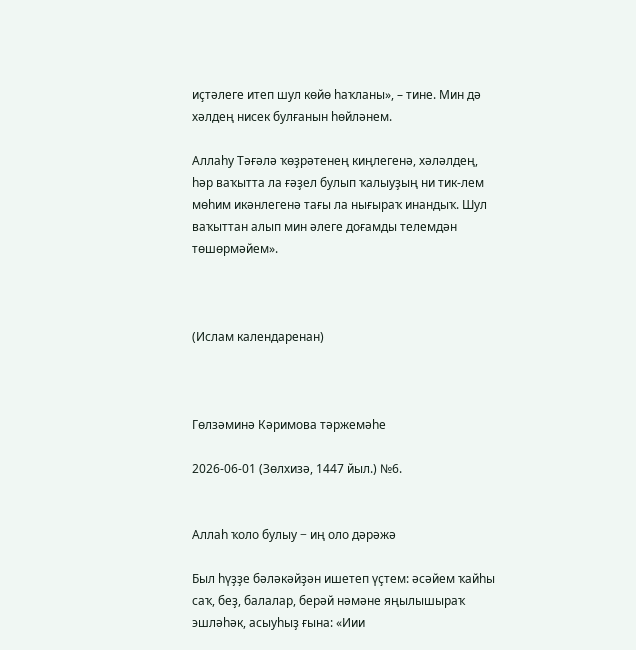иҫтәлеге итеп шул көйө һаҡланы», – тине. Мин дә хәлдең нисек булғанын һөйләнем.

Аллаһу Тәғәлә ҡөҙрәтенең киңлегенә, хәләлдең, һәр ваҡытта ла ғәҙел булып ҡалыуҙың ни тик-лем мөһим икәнлегенә тағы ла нығыраҡ инандыҡ. Шул ваҡыттан алып мин әлеге доғамды телемдән төшөрмәйем».



(Ислам календаренан)



Гөлзәминә Кәримова тәржемәһе

2026-06-01 (Зөлхизә, 1447 йыл.) №6.


Аллаһ ҡоло булыу − иң оло дәрәжә

Был һүҙҙе бәләкәйҙән ишетеп үҫтем: әсәйем ҡайһы саҡ, беҙ, балалар, берәй нәмәне яңылышыраҡ эшләһәк, асыуһыҙ ғына: «Иии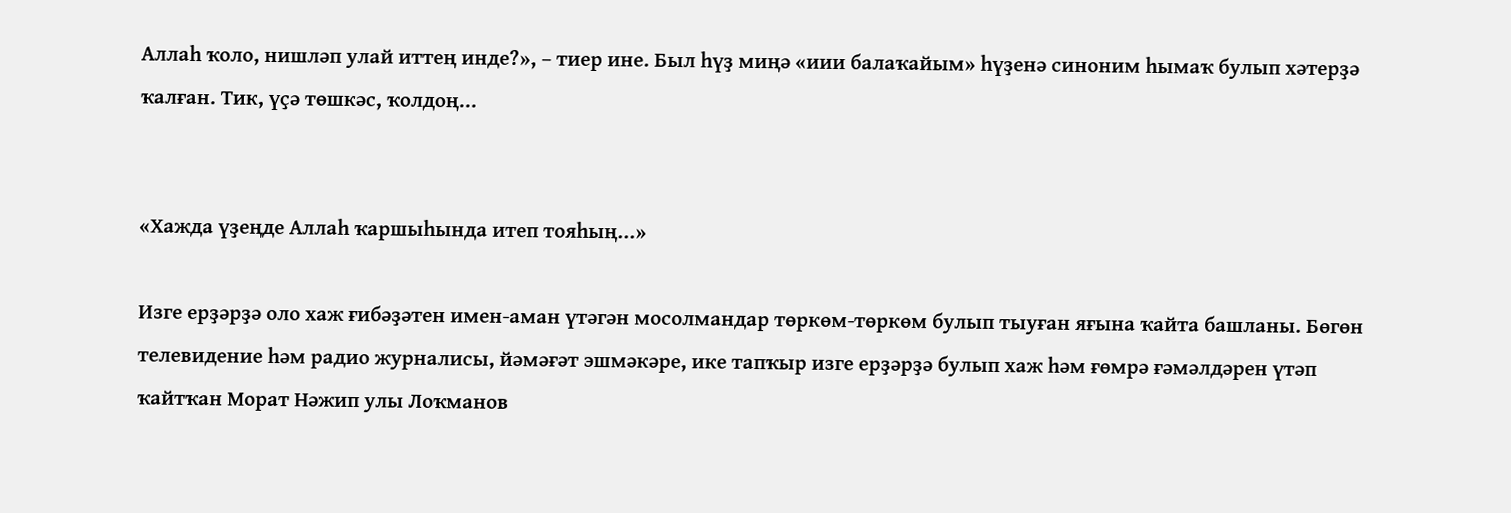Аллаһ ҡоло, нишләп улай иттең инде?», – тиер ине. Был һүҙ миңә «иии балаҡайым» һүҙенә синоним һымаҡ булып хәтерҙә ҡалған. Тик, үҫә төшкәс, ҡолдоң...


«Хажда үҙеңде Аллаһ ҡаршыһында итеп тояһың...»

Изге ерҙәрҙә оло хаж ғибәҙәтен имен-аман үтәгән мосолмандар төркөм-төркөм булып тыуған яғына ҡайта башланы. Бөгөн телевидение һәм радио журналисы, йәмәғәт эшмәкәре, ике тапҡыр изге ерҙәрҙә булып хаж һәм ғөмрә ғәмәлдәрен үтәп ҡайтҡан Морат Нәжип улы Лоҡманов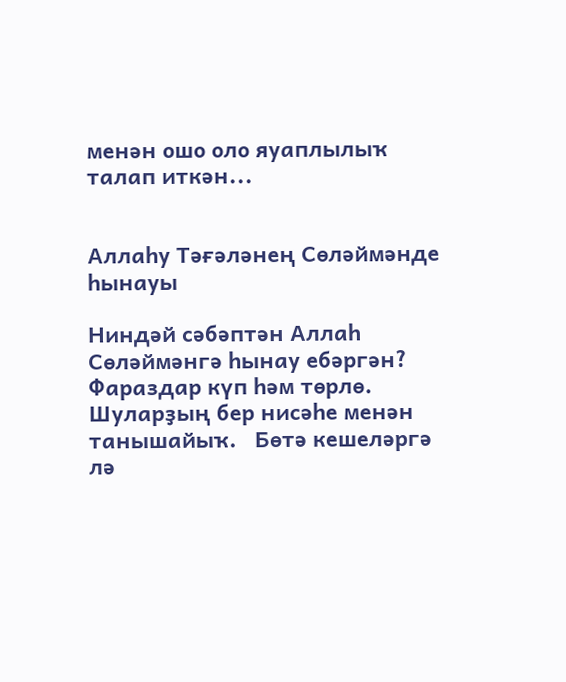менән ошо оло яуаплылыҡ талап иткән...


Аллаһу Тәғәләнең Сөләймәнде һынауы

Ниндәй сәбәптән Аллаһ Сөләймәнгә һынау ебәргән? Фараздар күп һәм төрлө. Шуларҙың бер нисәһе менән танышайыҡ.   Бөтә кешеләргә лә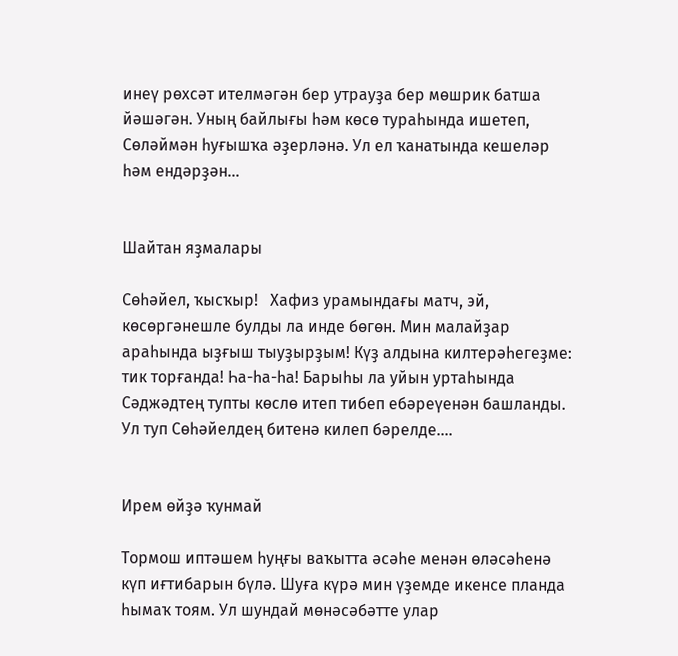инеү рөхсәт ителмәгән бер утрауҙа бер мөшрик батша йәшәгән. Уның байлығы һәм көсө тураһында ишетеп, Сөләймән һуғышҡа әҙерләнә. Ул ел ҡанатында кешеләр һәм ендәрҙән...


Шайтан яҙмалары

Сөһәйел, ҡысҡыр!   Хафиз урамындағы матч, эй, көсөргәнешле булды ла инде бөгөн. Мин малайҙар араһында ыҙғыш тыуҙырҙым! Күҙ алдына килтерәһегеҙме: тик торғанда! Һа-һа-һа! Барыһы ла уйын уртаһында Сәджәдтең тупты көслө итеп тибеп ебәреүенән башланды. Ул туп Сөһәйелдең битенә килеп бәрелде....


Ирем өйҙә ҡунмай

Тормош иптәшем һуңғы ваҡытта әсәһе менән өләсәһенә күп иғтибарын бүлә. Шуға күрә мин үҙемде икенсе планда һымаҡ тоям. Ул шундай мөнәсәбәтте улар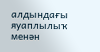алдындағы яуаплылыҡ менән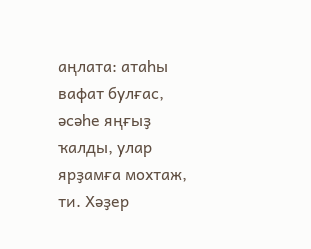аңлата: атаһы вафат булғас, әсәһе яңғыҙ ҡалды, улар ярҙамға мохтаж, ти. Хәҙер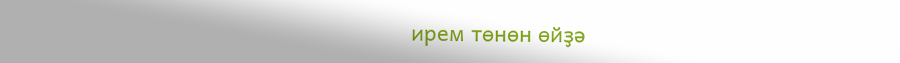ирем төнөн өйҙә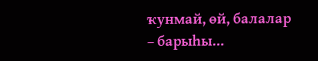ҡунмай, өй, балалар – барыһы...